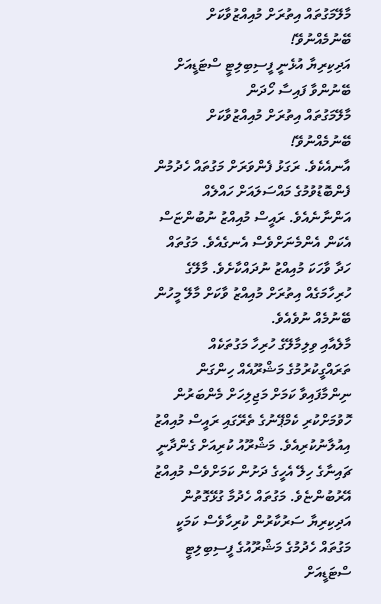މާލޭމަގުތައް އިތުރަށް މުއިއްޒުވާކަށް ބޭނުމެއްނުވޭ!
އަދިކިރިޔާ އުޅެނީ ފީސިބިލިޓީ ސްޓަޑީއަށް ބޭނުންވާ ފައިސާ ހޯދަން
މާލޭމަގުތައް އިތުރަށް މުއިއްޒުވާކަށް ބޭނުމެއްނުވޭ!
އާނއެކެވެ. ރަގަޅު ފެންވަރަށް މަގުތައް ހެދުމުން ފެންބޮޑުވުމުގެ މައްސަލައަށް ހައްލެއް އަންނާނެއެވެ. ރައީސް މުއިއްޒު ނުބުންޏަސް އެކަން އެންމެނަށްވެސް އެނގެއެވެ. މަގުތައް ހަދާ ވާހަކަ މުއިއްޒު ނުދައްކާށެވެ. މާލޭގެ ހުރިހާމަގެއް އިތުރަށް މުއިއްޒު ވާކަށް މާލޭ މީހުން ބޭނުމެއް ނުވެއެވެ.
މާލެއާއި ވިލިމާލޭގެ ހުރިހާ މަގުތަކެއް ތަރައްގީކުރުމުގެ މަޝްރޫއެއް ހިންގަން ނިންމާފައިވާ ކަމަށް މަޖިލިހަށް މެންބަރުން ހޮވުމަށްކުރި ކެމްޕޭނުގެ ތެރޭގައި ރައީސް މުއިއްޒު އިއުލާނުކުރިއެވެ. މަޝްރޫއު ކުރިއަށް ގެންދާނީ ޗައިނާގެ ހިލޭ އެހީގެ ދަށުން ކަމަށްވެސް މުއިއްޒު އޭރުބުންޏެވެ. މަގުތައް ހެދުމާ ގުޅޭގޮތުން އަދިކިރިޔާ ސަރުކާރުން ކުރިހާވެސް ކަމަކީ މަގުތައް ހެދުމުގެ މަޝްރޫއުގެ ފީސިބިލިޓީ ސްޓަޑީއަށް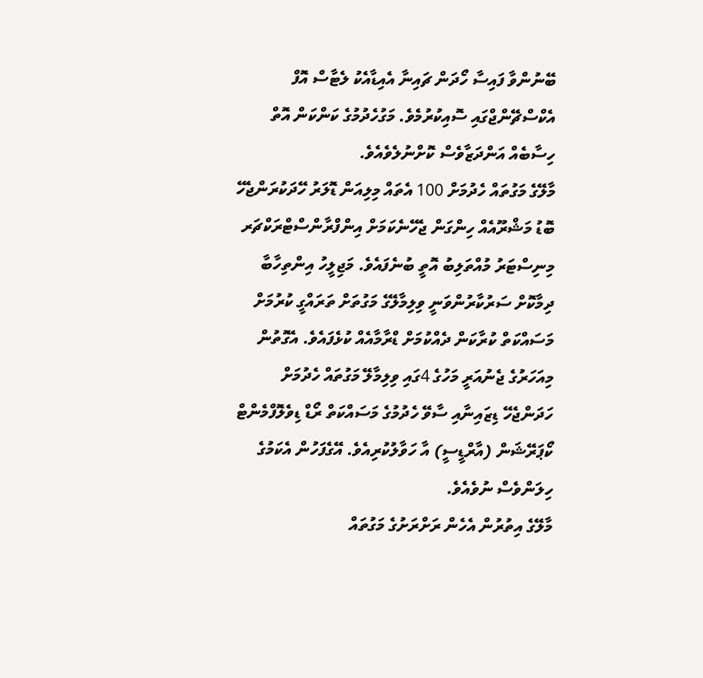ބޭނުންވާ ފައިސާ ހޯދަން ޗައިނާ އެއިޑާއެކު ލެޓާސް އޮފް އެކްސްޗޭންޖްގައި ސޮއިކުރުމެވެ. މަގުހެދުމުގެ ކަންކަން އޮތް ހިސާބެއް އަންދަޒާވެސް ކޮށްނުލެވެއެވެ.
މާލޭގެ މަގުތައް ހެދުމަށް 100 އެތައް މިލިއަން ޑޮލަރު ހޭދަކުރަންޖެހޭ ބޮޑު މަޝްރޫއެއް ހިންގަން ޖެހޭނެކަމަށް އިންފްރާންސްޓްރަކްޗަރ މިނިސްޓަރު މުއްތަލިބު އޮތީ ބުނެފައެވެ. މަޖިލީހު އިންތިހާބާ ދިމާކޮށް ސަރުކާރުންވަނީ ވިލިމާލޭގެ މަގުތަށް ތަރައްގީ ކުރުމަށް މަސައްކަތް ކުރާކަން ދެއްކުމަށް ޑްރާމާއެއް ކުޅެފައެވެ. އެގޮތުން މިއަހަރުގެ ޖެނުއަރީ މަހުގެ 4ގައި ވިލިމާލޭ މަގުތައް ހެދުމަށް ހަދަންޖެހޭ ޑިޒައިނާއި ސާވޭ ހެދުމުގެ މަސައްކަތް ރޯޑް ޑިވެލޮފްމެންޓް ކޯޕަރޭޝަން (އާރްޑީސީ) އާ ހަވާލުކުރިއެވެ. އޭގެފަހުން އެކަމުގެ ހިލަންވެސް ނުވެއެވެ.
މާލޭގެ އިތުރުން އެހެން ރަށްރަށުގެ މަގުތައް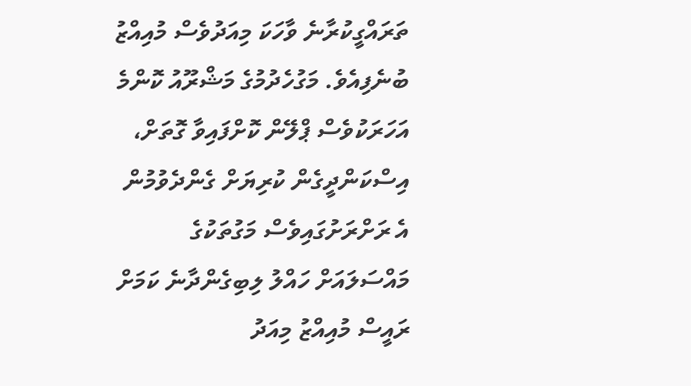ތަރައްގީކުރާނެ ވާހަކަ މިއަދުވެސް މުއިއްޒު ބުނެފިއެވެ. މަގުހެދުމުގެ މަޝްރޫއު ކޮންމެ އަހަރަކުވެސް ޕްލޭން ކޮށްފައިވާ ގޮތަށް، އިސްކަންދީގެން ކުރިޔަށް ގެންދެވުމުން އެ ރަށްރަށުގައިވެސް މަގުތަކުގެ މައްސަލައަށް ހައްލު ލިބިގެންދާނެ ކަމަށް ރައީސް މުއިއްޒު މިއަދު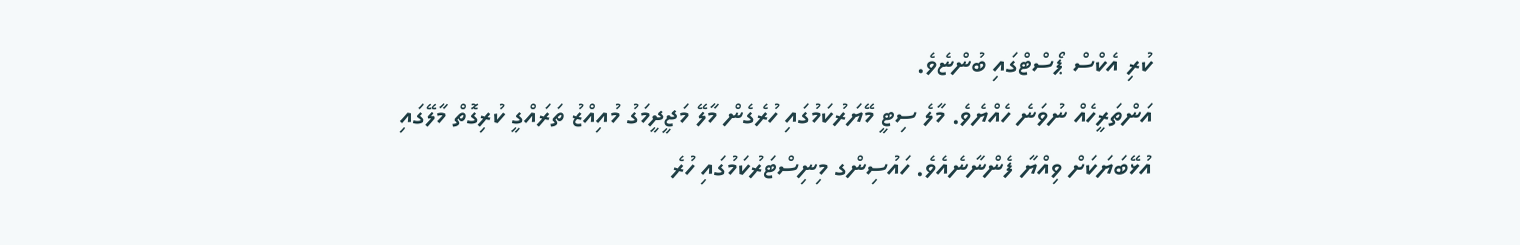ކުރި އެކްސް ޕޯސްޓްގައި ބުންޏެވެ.
އަންތަރީހެއް ނުވަނެ ހެއްޔެވެ. މާލެ ސިޓީ މޭޔަރުކަމުގައި ހުރެގެން މާލޭ މަޖީދީމަގު މުއިއްޒު ތަރައްގީ ކުރިގޮތް މާލޭގައި އުޅޭބަޔަކަށް ވިއްޔާ ފެންނާނެއެވެ. ހައުސިންގ މިނިސްޓަރުކަމުގައި ހުރެ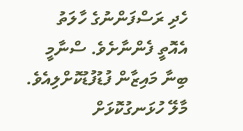ހެދި ރަސްފަންނުގެ ހާލަތު އެއޮތީ ފެންނާށެވެ. ސްނާމީ ބިނާ މައިޒާން ފުޑުފުޑުކޮށްލިއެވެ. މާލޭ ހުޅަނގުކޮޅަށް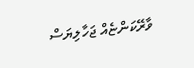ވާރޭކަންޏެއް ޖަހާލިޔަސް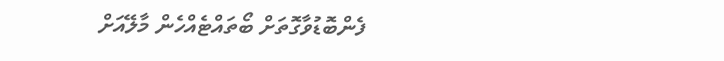ފެންބޮޑުވާގޮތަށް ބޯތައްޓެއްހެން މާލޭއަށް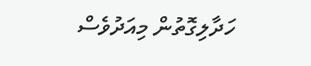ހަދާލިގޮތުން މިއަދުވެސް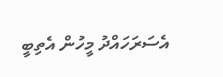އެސަރަހައްދު މީހުން އެތިބީ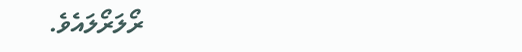ރޯލަރޯލައެވެ.